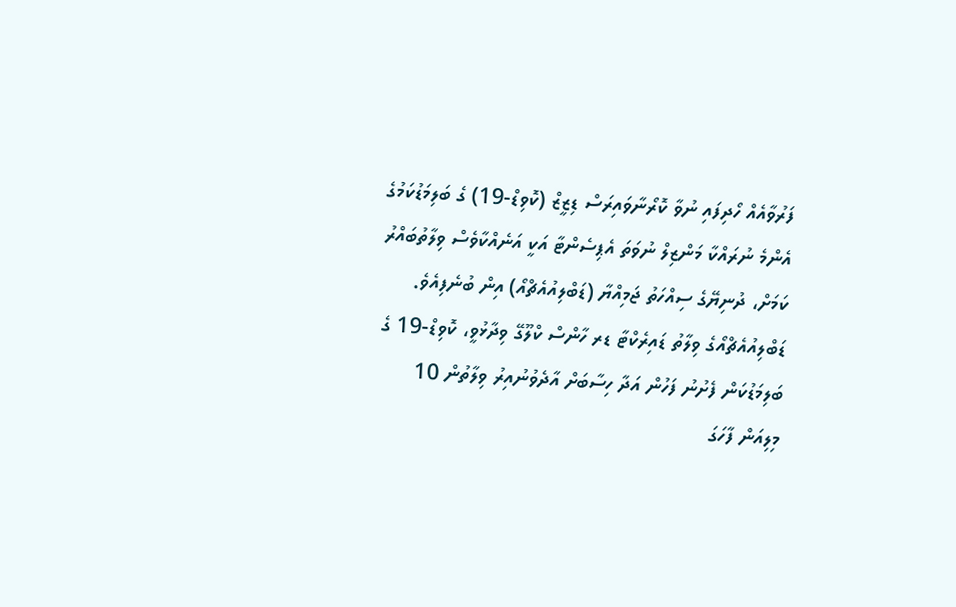ފަރުވާއެއް ހޯދިފައި ނުވާ ކޮރޯނާވައިރަސް ޑިޒީޒް (ކޮވިޑް-19) ގެ ބަލިމަޑުކަމުގެ އެންމެ ނުރައްކާ މަންޒިލް ނުވަތަ އެޕިސެންޓާ އަކީ އަނެއްކާވެސް ވިލާތުބައްރު ކަމަށް، ދުނިޔޭގެ ސިއްހަތު ޖަމިއްޔާ (ޑަބްލިއުއެޗްއޯ) އިން ބުނެފިއެވެ.
ޑަބްލިއުއެޗްއޯގެ ވިލާތު ޑައިރެކްޓާ ޑރ ހާންސް ކްލޫގޭ ވިދާޅުވީ، ކޮވިޑް-19 ގެ ބަލިމަޑުކަން ފެށުނު ފަހުން އަދާ ހިސާބަށް އާދެވުނުއިރު ވިލާތުން 10 މިލިއަން ފާހަގަ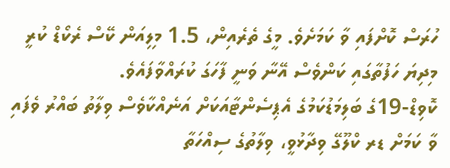ހުރަސް ކޮށްފައި ވާ ކަމަށެވެ. މީގެ ތެރެއިން، 1.5 މިލިއަން ކޭސް ރެކޯޑް ކުރީ މިދިޔަ ހަފުތާގައި ކަންވެސް އޭނާ ވަނީ ފާހަގަ ކުރައްވާފައެވެ.
ކޮވިޑް-19ގެ ބަލިމަޑުކަމުގެ އެޕިސެންޓާއަކަށް އަނެއްކާވެސް ވިލާތު ބައްރު ވެފައި ވާ ކަމަށް ޑރ ކްލޫގޭ ވިދާޅުވީ، ވިލާތުގެ ސިއްހަތާ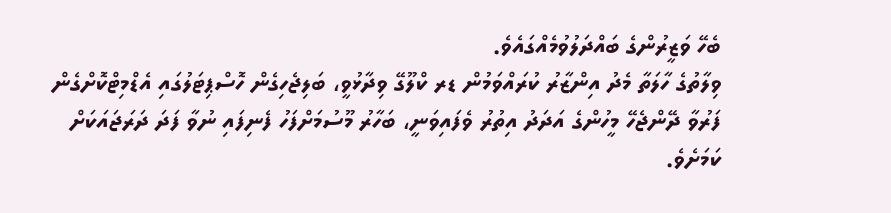ބެހޭ ވަޒީރުންގެ ބައްދަލުވުމެއްގައެވެ.
ވިލާތުގެ ހާލަތާ މެދު އިންޒާރު ކުރައްވަމުން ޑރ ކްލޫގޭ ވިދާޅުވީ، ބަލިޖެހިގެން ހޮސްޕިޓަލުގައި އެޑްމިޓްކޮށްގެން ފަރުވާ ދޭންޖެހޭ މީހުންގެ އަދަދު އިތުރު ވެފައިވަނީ، ބަހާރު މޫސުމަށްފަހު ފެނިފައި ނުވާ ފަދަ ދަރަޖައަކަށް ކަމަށެވެ.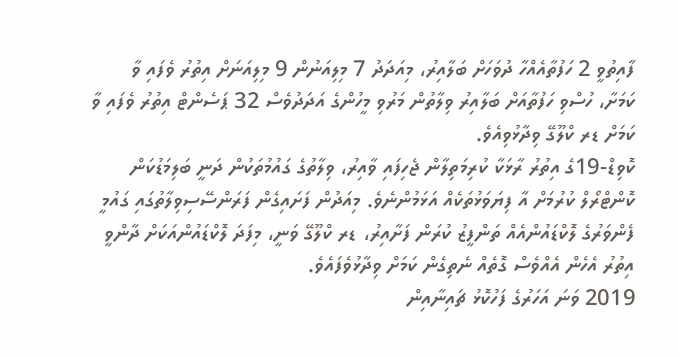ފާއިތުވީ 2 ހަފުތާއެއްހާ ދުވަހަށް ބަލާއިރު، މިއަދަދު 7 މިލިއަނުން 9 މިލިއަނަށް އިތުރު ވެފައި ވާ ކަމަށާ، ހުސްވި ހަފުތާއަށް ބަލާއިރު ވިލާތުން މަރުވި މީހުންގެ އަދަދުވެސް 32 ޕަސެންޓް އިތުރު ވެފައި ވާ ކަމަށް ޑރ ކްލޫގޭ ވިދާޅުވިއެވެ.
ކޮވިޑް-19ގެ އިތުރު ރާޅަކާ ކުރިމަތިލާން ޖެހިފައި ވާއިރު، ވިލާތުގެ ގައުމުތަކުން ދަނީ ބަލިމަޑުކަން ކޮންޓްރޯލް ކުރުމަށް އާ ފިޔަވަޅުތަކެއް އަޅަމުންނެވެ. މިއަދުން ފަށައިގެން ފަރަންސޭސިވިލާތުގައި ގައުމީ ފެންވަރުގެ ލޮކްޑައުންއެއް ތަންފީޒު ކުރަން ފަށާއިރު، ޑރ ކްލޫގޭ ވަނީ، މިފަދަ ލޮކްޑައުންއަކަށް ދާންވީ އިތުރު އެހެން އެއްވެސް ގޮތެއް ނެތިގެން ކަމަށް ވިދާޅުވެފައެވެ.
2019 ވަނަ އަހަރުގެ ފަހުކޮޅު ޗައިނާއިން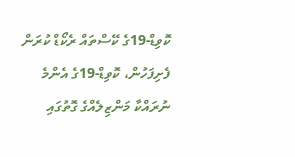ކޮވިޑް-19ގެ ކޭސްތައް ރެކޯޑް ކުރަން ފެށިފަހުން، ކޮވިޑް-19ގެ އެންމެ ނުރައްކާ މަންޒިލެއްގެ ގޮތުގައި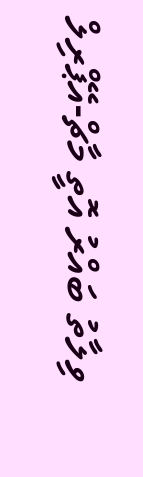ވިލާތު ބައްރު އޮތީ މާޗް-އޭޕްރިލް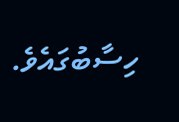ހިސާބުގައެވެ.